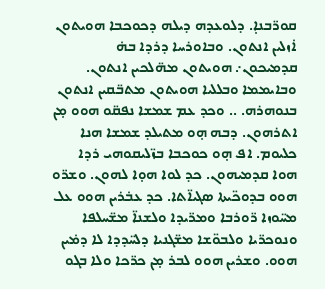ܩܘܪ̈ܒܢܐ̣. ܕܠܘܥܕܗ ܕܝܠܗ ܕܟܘܟܒܐ ܗܘܝܬܘܢ ܐ̇ܙܠܝܢ ܐܢܬܘܢ. ܘܒܐܘܪܚܐ ܕܪܕܐ ܒܗ̇ ܩܕܡܝܟܘܢ܇ ܗܘܝܬܘܢ ܡܗ̈ܠܟܝܢ ܐܢܬܘܢ. ܘܒܐܝܡܡܐ ܘܒܠܠܝܐ ܗܘܝܬܘܢ ܡܬܒ̈ܩܝܢ ܐܢܬܘܢ ܒܢܘܗܪܗ. .. ܘܟܕ ܥܡ ܫܡܫܐ ܢܦܩ̈ܘ ܗܘܘ ܡ̣ܢ ܐܬܪܗܘܢ. ܕܒܗ ܗ̣ܘ ܡܬܝܠܕ ܫܡܫܐ ܗܢܐ ܟܠܝܘܡ. ܐܦ ܗ̣ܘ ܟܘܟܒܐ ܒܙ̈ܠܝܩܘܗܝ ܪܕܐ ܗܘܐ ܩܕܡܝܗܘܢ. ܟܕ ܠܘܐ ܗܘ̣ܐ ܠܗܘܢ. ܘܫܪ̈ܘ ܗܘܘ ܒܕܘܟ̈ܝܬܐ ܣܓܝܐ̈ܬܐ. ܟܕ ܥܒ̇ܪܝܢ ܗܘܘ ܥܠ ܡܚ̈ܘܙܐ ܪ̈ܘܪܒܐ ܘܡܪ̈ܝܕܐ ܘܠܫܢܐ̈ ܡܫ̈ܚܠܦܐ ܘܢܘܟܪ̈ܝܐ ܘܠܒܘ̈ܫܐ ܡܫ̈ܓܢܝܐ ܕܠܚ̈ܕܕܐ ܠܐ ܕܡ̇ܝܢ ܗܘܘ. ܘܫܪܝܢ ܗܘܘ ܠܒܪ ܡ̣ܢ ܟܪ̈ܟܐ ܘܠܐ ܒܓܘ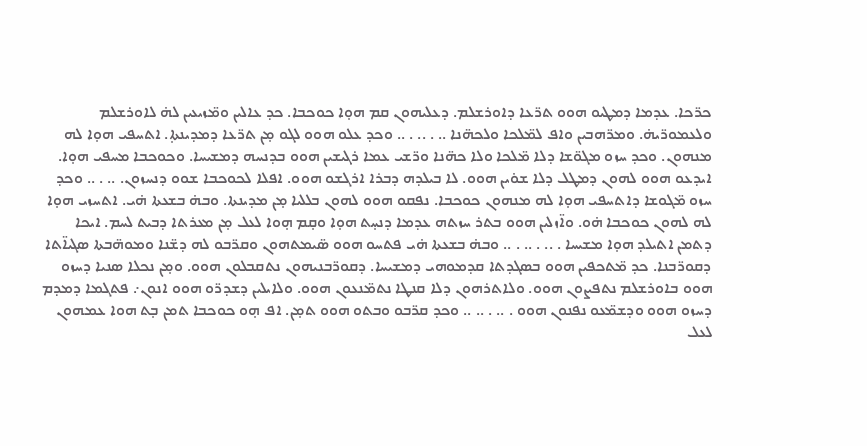ܟܪ̈ܟܐ. ܥܕܡܐ ܕܡܛܝܘ ܗܘܘ ܬܪ̈ܥܐ ܕܐܘܪܫܠܡ. ܕܥܠܝܗܘܢ ܩܡ ܗܘ̣ܐ ܟܘܟܒܐ. ܟܕ ܥܐܠܝܢ ܘܡ̈ܙܝܥܝܢ ܠܗ̇ ܠܐܘܪܫܠܡ ܘܠܥܡܘܪ̈ܝܗ̇. ܘܡܪ̈ܗܒܝܢ ܘܐܦ ܠܡ̈ܠܟܐ ܘܠܟܗ̈ܢܐ .. . .. . .. ܘܟܕ ܥܠܘ ܗܘܘ ܠܓܘ ܡ̣ܢ ܬܪ̈ܥܐ ܕܡܕܝܢܬܐ̣. ܐܬܚܦܝ ܗܘ̣ܐ ܠܗ ܡܢܗܘܢ. ܘܟܕ ܚܙܘ ܡܓܘ̈ܫܐ ܕܠܐ ܡ̈ܠܟܐ ܘܠܐ ܟܗ̈ܢܐ ܘܪ̈ܫܝ ܥܡܐ ܪܓܝܫܝܢ ܗܘܘ ܒܕܢܚܗ ܕܡܫܝܚܐ. ܘܟܘܟܒܐ ܡܚܦܝ ܗܘ̣ܐ. ܐܝܕܥܘ ܗܘܘ ܠܗܘܢ ܕܡܛܠ ܕܠܐ ܫܘ̇ܝܢ ܗܘܘ. ܠܐ ܒܝܠܕܗ ܕܒܪܐ ܐܪܓܫܘ ܗܘܘ. ܐܦܠܐ ܠܟܘܟܒܐ ܫܘܘ ܕܢܚܙܘܢ. .. . .. ܘܟܕ ܚܙܘ ܡ̈ܓܘܫܐ ܕܐܬܚܦܝ ܗܘ̣ܐ ܠܗ ܡܢܗܘܢ ܟܘܟܒܐ. ܢܦܩܘ ܗܘܘ ܠܗܘܢ ܒܠܠܝܐ ܡ̣ܢ ܡܕܝܢܬܐ. ܘܒܗ̇ ܒܫܥܬܐ ܗ̇ܝ. ܐܬܚܙܝ ܗܘ̣ܐ ܠܗ ܠܗܘܢ ܟܘܟܒܐ ܗ̇ܘ. ܘܐ̈ܙܠܝܢ ܗܘܘ ܒܬܪ ܚܙܬܗ ܥܕܡܐ ܕܢܚ̣ܬ ܗܘ̣ܐ ܘܩ̣ܡ ܗ̣ܘܐ ܠܥܠ ܡ̣ܢ ܡܥܪܬܐ ܕܒܝܬ ܠܚܡ. ܐܝܟܐ ܕܬܡܢ ܐܬܝܠܕ ܗܘ̣ܐ ܡܫܝܚܐ . .. . .. . .. ܘܒܗ̇ ܒܫܥܬܐ ܗ̇ܝ ܦܬܚܘ ܗܘܘ ܣ̈ܝܡܬܗܘܢ ܘܩܪ̈ܒܘ ܠܗ ܕܫ̈ܢܐ ܘܡܘܗ̈ܒܬܐ ܣܓܝܐ̈ܬܐ ܕܩܘܪ̈ܒܢܐ. ܟܕ ܡ̈ܬܟܦܝܢ ܗܘܘ ܒܣܓܕܬܐ ܩܕܡܘܗܝ ܕܡܫܝܚܐ. ܕܩܘܪ̈ܒܢܝܗܘܢ ܢܬܩܒܠܘܢ ܗܘܘ. ܘܡ̣ܢ ܢܟܠܐ ܣܢܝܐ ܕܚܙܘ ܗܘܘ ܒܐܘܪܫܠܡ ܢܬܦܨܘܢ ܗܘܘ. ܘܠܐܬܪܗܘܢ ܕܠܐ ܩܢܛܐ ܢܬܡ̈ܢܥܘܢ ܗܘܘ. ܘܠܐܝܠܝܢ ܕܫܕܪ̈ܘ ܗܘܘ ܐܢܘܢ܇ ܦܬܓܡܐ ܕܡܕܡ ܕܚܙܘ ܗܘܘ ܘܕܫܡ̈ܥܘ ܢܦܢܘܢ ܗܘܘ . .. . .. .. ܘܟܕ ܩܪ̈ܒܘ ܘܒܬܘ ܗܘܘ ܬܡ̣ܢ. ܐܦ ܗ̣ܘ ܟܘܟܒܐ ܬܡܢ ܒ̣ܬ ܗܘܐ ܥܡܗܘܢ ܠܥܠ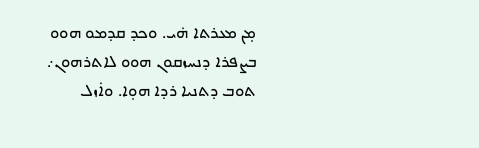ܡ̣ܢ ܡܥܪܬܐ ܗ̇ܝ. ܘܟܕ ܩܕܡܘ ܗܘܘ ܒܨܦܪܐ ܕܢܚܙܩܘܢ ܗܘܘ ܠܐܬܪܗܘܢ܇ ܬܘܒ ܕܬܢܝܐ ܪܕܐ ܗܘ̣ܐ. ܘܐ̇ܙܠ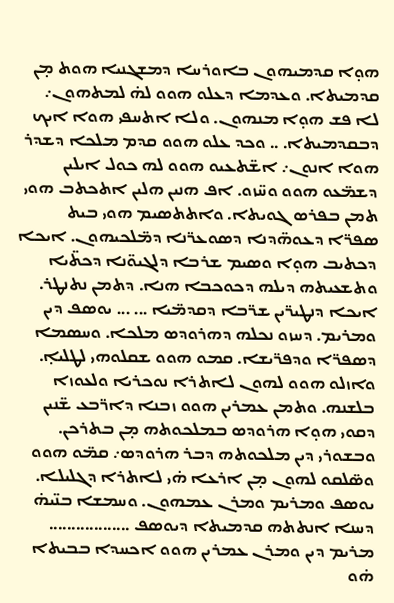ܗܘ̣ܐ ܩܕܡܝܗܘܢ ܒܐܘܪܚܐ ܕܡܫܓܢܝܐ ܗܘܬ ܡ̣ܢ ܩܕܡܝܬܐ. ܘܥܕܡܐ ܕܥܠܘ ܗܘܘ ܠܗ̇ ܠܡܬܗܘܢ܇ ܠܐ ܦܫ ܗܘ̣ܐ ܡܢܗܘܢ. ܘܠܐ ܐܬܚܦܝ ܗܘܐ ܐܝܟ ܕܒܩܕܡܝܬܐ. .. ܘܟܕ ܥܠܘ ܗܘܘ ܩܕܡ ܡܠܟܐ ܕܫܕܪ ܗܘܐ ܐܢܘܢ܇ ܐܫ̈ܬܥܝܘ ܗܘܘ ܠܗ ܟܘܠ ܐܝܠܝܢ ܕܫܡ̈ܥܘ ܗܘܘ ܘܚ̈ܙܘ. ܐܦ ܗܢܝܢ ܗܠܝܢ ܐܬܟܬܒ ܗܘܝ ܬܡܢ ܒܦܪܣ ܓܘܝܬܐ. ܘܐܬܬܣܝܡ ܗܘܝ ܒܝܬ ܣܦܪ̈ܐ ܕܥܘܗ̈ܕܢܐ ܕܣܘܥܪ̈ܢܐ ܕܡ̈ܠܟܝܗܘܢ. ܐܝܟܐ ܕܟܬܝܒ ܗܘ̣ܐ ܘܣܝܡ ܫܪܒܐ ܕܠܓܝܘ̈ܢܐ ܕܟܬ̈ܝܐ ܘܬܫܥܝܬܗ ܕܝܠܗ ܕܟܘܟܒܐ ܗܢܐ. ܕܬܡܢ ܢܬܢܛܪ. ܐܝܟܐ ܕܢܛܝܪ̈ܝܢ ܫܪ̈ܒܐ ܕܩܕܡ̈ܝܐ ... ... ܝܘܣܦ ܕܝܢ ܘܡܪܝܡ. ܕܚܙܘ ܢܟܠܗ ܕܗܪܘܕܣ ܡܠܟܐ. ܘܚܣܡܐ ܕܣܦܪ̈ܐ ܘܕܦܪ̈ܝܫܐ. ܩܡܘ ܗܘܘ ܫܩܠܘܗܝ ܠܛܠܝܐ̣. ܘܐܙܠܘ ܗܘܘ ܠܗܘܢ ܠܐܬܪܐ ܢܘܟܪܝܐ ܘܠܥܘܙܐ ܒܠܫܢܗ. ܘܬܡܢ ܥܡܪܝܢ ܗܘܘ ܙܒܢܐ ܕܐܪ̈ܒܥ ܫ̈ܢܝܢ ܕܩܘܝ ܗܘ̣ܐ ܗܪܘܕܣ ܒܡܠܟܘܬܗ ܡ̣ܢ ܒܬܪܟܢ. ܘܒܫܘܪܝ ܕܝܢ ܡܠܟܘܬܗ ܕܒܪ ܗܪܘܕܣ܇ ܩܡ̈ܘ ܗܘܘ ܘܣ̈ܠܩܘ ܠܗܘܢ ܡ̣ܢ ܐܪܥܐ ܗ̇ܝ ܠܐܬܪܐ ܕܓܠܝܠܐ. ܝܘܣܦ ܘܡܪܝܡ ܘܡܪܢ ܥܡܗܘܢ. ܘܚܡܫܐ ܒܢ̈ܝܗ̇ ܕܚܢܐ ܐܢܬܬܗ ܩܕܡܝܬܐ ܕܝܘܣܦ .................. ܡܪܝܡ ܕܝܢ ܘܡܪܢ ܥܡܪܝܢ ܗܘܘ ܐܟܚܕܐ ܒܒܝܬܐ ܗ̇ܘ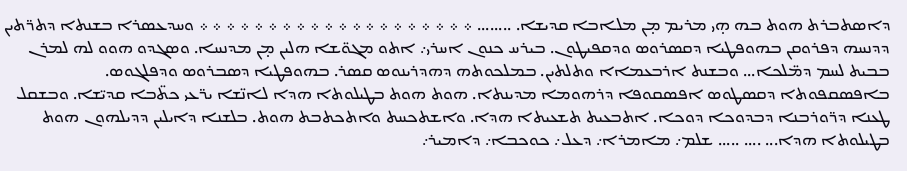ܕܐܣܬܒܪܬ ܗܘܬ ܒܗ ܗ̣ܝ ܡܪܝܡ ܡ̣ܢ ܡܠܐܒܐ ܩܕܝܫܐ. ........ ܀ ܀ ܀ ܀ ܀ ܀ ܀ ܀ ܀ ܀ ܀ ܀ ܀ ܀ ܀ ܀ ܀ ܀ ܀ ܀ ܘܚܕܥܣܪܐ ܒܫܢܬܐ ܕܬܪ̈ܬܝܢ ܕܕܢܚܗ ܕܦܪܘܩܢ ܒܗܘܦܛܝܐ ܕܩܣܪܘܣ ܘܕܩܦܝܛܘܢ. ܒܝܪܚ ܟܢܘܢ ܐܚܪܝ܇ ܐܬܘ ܡܓܘ̈ܫܐ ܗܠܝܢ ܡ̣ܢ ܡܕܢܚܐ. ܘܣܓܕܘ ܗܘܘ ܠܗ ܠܡܪܢ ܒܒܝܬ ܠܚܡ ܕܡ̈ܠܟܐ... ܘܒܫܢܬ ܐܪܒܥܡܐܐ ܘܬܠܬܝܢ. ܒܡܠܟܘܬܗ ܕܗܕܪܝܢܘܣ ܩܣܪ. ܒܗܘܦܛܝܐ ܕܣܒܪܘܣ ܘܕܦܠܓܘܣ. ܒܐܦܣܩܦܘܬܐ ܕܩܣܛܘܣ ܐܦܣܩܘܦܐ ܕܪܗܘܡܐ ܡܕܝܢܬܐ. ܗܘܬ ܗܘܬ ܒܛܝܠܘܬܐ ܗܕܐ ܠܐܢ̈ܫܐ ܝܪ̈ܥܝ ܟܬ̈ܒܐ ܩܕܝ̈ܫܐ. ܘܒܫܩܠ ܛܥܢܐ ܕܪ̈ܘܪܒܢܐ ܕܒܕܘܟܐ ܕܘܟܐ. ܐܬܒܥܝܬ ܬܫܥܝܬܐ ܗܕܐ. ܘܐܫܬܟܚܬ ܘܐܬܟܬܒܬ ܗܘܬ. ܒܠܫܢܐ ܕܐܝܠܝܢ ܕܕܝܠܗܘܢ ܗܘܬ ܒܛܝܠܘܬܐ ܗܕܐ... .... ..... ܫܠܡ܇ ܡܐܡܪܐ܇ ܕܥܠ܇ ܟܘܟܒܐ܇ ܕܐܡܝܪ܇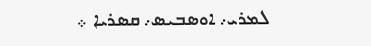ܠܡܪܝ܇ ܐܘܣܒܝܣ܇ ܩܣܪܝܐ ܀